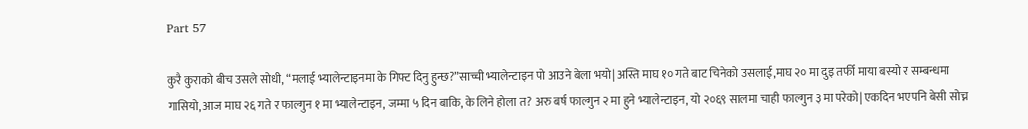Part 57

कुरै कुराको बीच उसले सोधी, “मलाई भ्यालेन्टाइनमा के गिफ्ट दिनु हुन्छ?”साच्ची भ्यालेन्टाइन पो आउने बेला भयो| अस्ति माघ १० गते बाट चिनेको उसलाई,माघ २० मा दुइ तर्फी माया बस्यो र सम्बन्धमा गासियो, आज माघ २६ गते र फाल्गुन १ मा भ्यालेन्टाइन, जम्मा ५ दिन बाकि, के लिने होला त? अरु बर्ष फाल्गुन २ मा हुने भ्यालेन्टाइन, यो २०६९ सालमा चाही फाल्गुन ३ मा परेको| एकदिन भएपनि बेसी सोच्न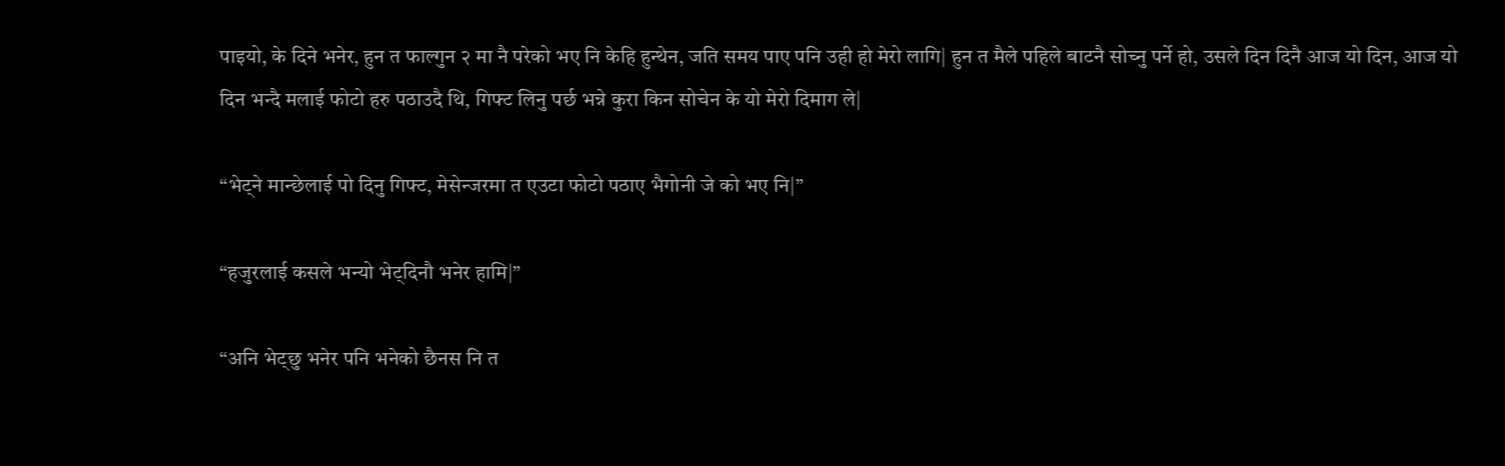पाइयो, के दिने भनेर, हुन त फाल्गुन २ मा नै परेको भए नि केहि हुन्थेन, जति समय पाए पनि उही हो मेरो लागि| हुन त मैले पहिले बाटनै सोच्नु पर्ने हो, उसले दिन दिनै आज यो दिन, आज यो दिन भन्दै मलाई फोटो हरु पठाउदै थि, गिफ्ट लिनु पर्छ भन्ने कुरा किन सोचेन के यो मेरो दिमाग ले|

“भेट्ने मान्छेलाई पो दिनु गिफ्ट, मेसेन्जरमा त एउटा फोटो पठाए भैगोनी जे को भए नि|”

“हजुरलाई कसले भन्यो भेट्दिनौ भनेर हामि|”

“अनि भेट्छु भनेर पनि भनेको छैनस नि त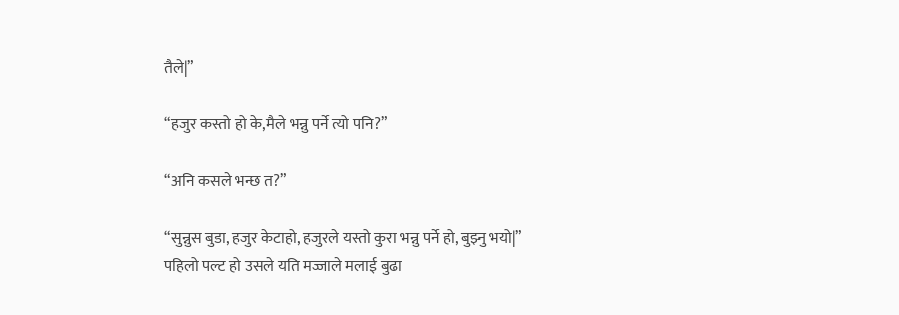तैले|”

“हजुर कस्तो हो के,मैले भन्नु पर्ने त्यो पनि?”

“अनि कसले भन्छ त?”

“सुन्नुस बुडा, हजुर केटाहो, हजुरले यस्तो कुरा भन्नु पर्ने हो, बुझ्नु भयो|” पहिलो पल्ट हो उसले यति मज्जाले मलाई बुढा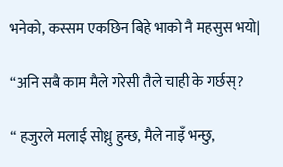भनेको, कस्सम एकछिन बिहे भाको नै महसुस भयो|

“अनि सबै काम मैले गरेसी तैले चाही के गर्छस्?

“ हजुरले मलाई सोध्नु हुन्छ, मैले नाइँ भन्छु,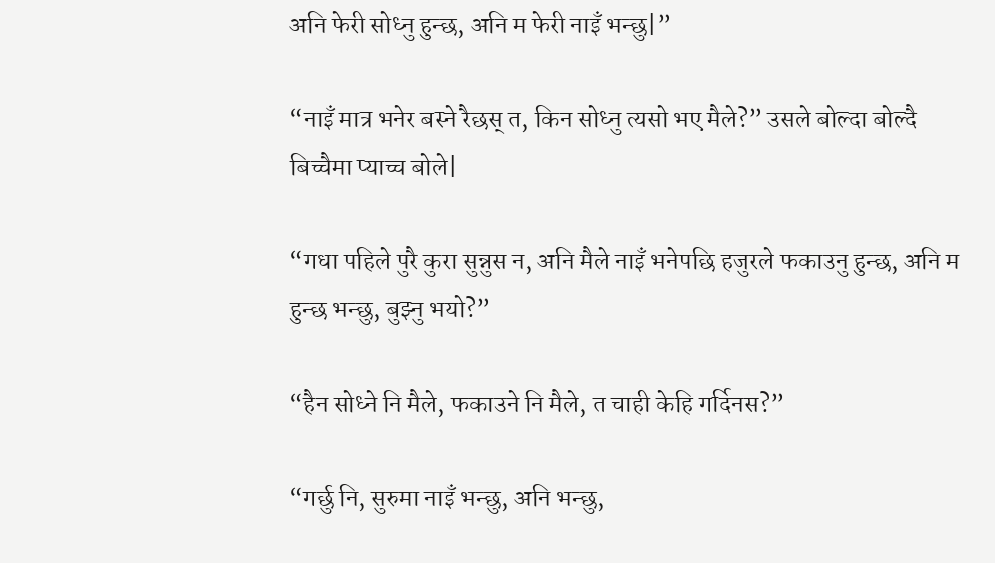अनि फेरी सोध्नु हुन्छ, अनि म फेरी नाइँ भन्छु|”

“नाइँ मात्र भनेर बस्ने रैछस् त, किन सोध्नु त्यसो भए मैले?” उसले बोल्दा बोल्दै बिच्चैमा प्याच्च बोले|

“गधा पहिले पुरै कुरा सुन्नुस न, अनि मैले नाइँ भनेपछि हजुरले फकाउनु हुन्छ, अनि म हुन्छ भन्छु, बुझ्नु भयो?”

“हैन सोध्ने नि मैले, फकाउने नि मैले, त चाही केहि गर्दिनस?”

“गर्छु नि, सुरुमा नाइँ भन्छु, अनि भन्छु,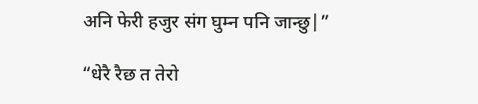अनि फेरी हजुर संग घुम्न पनि जान्छु|”

“धेरै रैछ त तेरो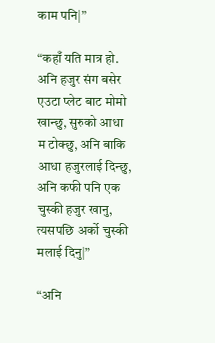काम पनि|”

“कहाँ यति मात्र हो. अनि हजुर संग बसेर एउटा प्लेट बाट मोमो खान्छु, सुरुको आधा म टोक्छु, अनि बाकि आधा हजुरलाई दिन्छु, अनि कफी पनि एक चुस्की हजुर खानु, त्यसपछि अर्को चुस्की मलाई दिनु|”

“अनि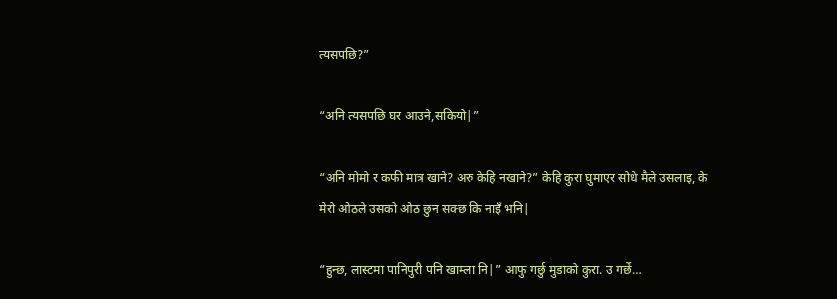त्यसपछि?”

“अनि त्यसपछि घर आउने,सकियो|”

“अनि मोमो र कफी मात्र खाने? अरु केहि नखाने?” केहि कुरा घुमाएर सोधे मैले उसलाइ, के मेरो ओठले उसको ओठ छुन सक्छ कि नाइँ भनि|

“हुन्छ, लास्टमा पानिपुरी पनि खाम्ला नि|” आफु गर्छु मुडाको कुरा. उ गर्छे…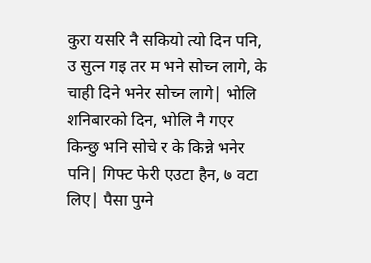कुरा यसरि नै सकियो त्यो दिन पनि, उ सुत्न गइ तर म भने सोच्न लागे, के चाही दिने भनेर सोच्न लागे| भोलि शनिबारको दिन, भोलि नै गएर किन्छु भनि सोचे र के किन्ने भनेर पनि| गिफ्ट फेरी एउटा हैन, ७ वटा लिए| पैसा पुग्ने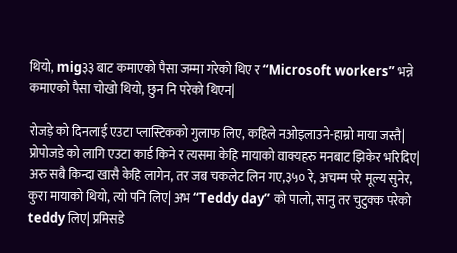थियो, mig३३ बाट कमाएको पैसा जम्मा गरेको थिए र “Microsoft workers” भन्ने कमाएको पैसा चोखो थियो, छुन नि परेको थिएन|

रोजड़े को दिनलाई एउटा प्लास्टिकको गुलाफ लिए, कहिले नओइलाउने-हाम्रो माया जस्तै| प्रोपोजडे को लागि एउटा कार्ड किने र त्यसमा केहि मायाको वाक्यहरु मनबाट झिकेर भरिदिए| अरु सबै किन्दा खासै केहि लागेन, तर जब चकलेट लिन गए,३५० रे, अचम्म परे मूल्य सुनेर, कुरा मायाको थियो, त्यो पनि लिए| अभ “Teddy day” को पालो, सानु तर चुटुक्क परेको teddy लिए| प्रमिसडे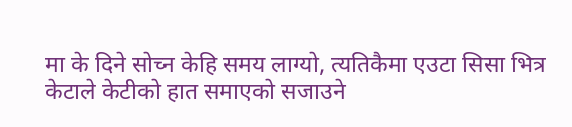मा के दिने सोच्न केहि समय लाग्यो, त्यतिकैमा एउटा सिसा भित्र केटाले केटीको हात समाएको सजाउने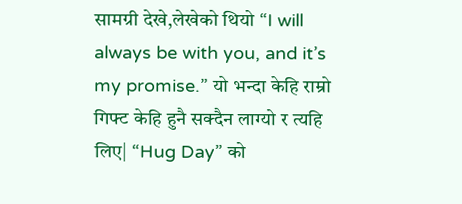सामग्री देखे,लेखेको थियो “I will always be with you, and it’s my promise.” यो भन्दा केहि राम्रो गिफ्ट केहि हुनै सक्दैन लाग्यो र त्यहि लिए| “Hug Day” को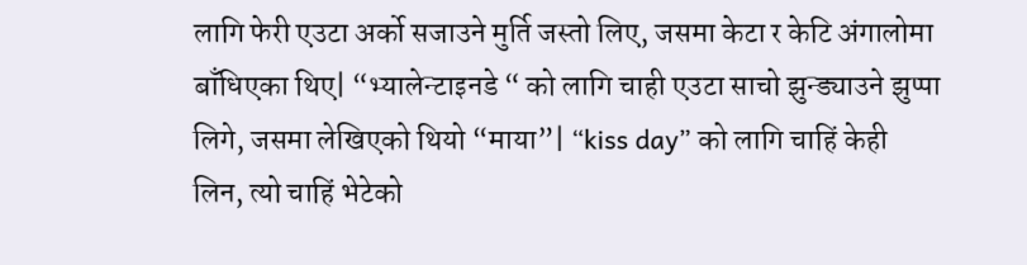लागि फेरी एउटा अर्को सजाउने मुर्ति जस्तो लिए, जसमा केटा र केटि अंगालोमा बाँधिएका थिए| “भ्यालेन्टाइनडे “ को लागि चाही एउटा साचो झुन्ड्याउने झुप्पा लिगे, जसमा लेखिएको थियो “माया”| “kiss day” को लागि चाहिं केही लिन, त्यो चाहिं भेटेको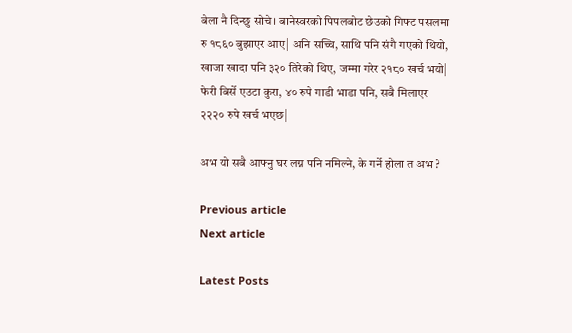बेला नै दिन्छु सोचे। बानेस्वरको पिपलबोट छेउको गिफ्ट पसलमा रु १८६० बुझाएर आए| अनि सच्चि, साथि पनि संगै गएको थियो, खाजा खादा पनि ३२० तिरेको थिए, जम्मा गरेर २१८० खर्च भयो| फेरी बिर्से एउटा कुरा, ४० रुपे गाडी भाडा पनि, सबै मिलाएर २२२० रुपे खर्च भएछ|

अभ यो सबै आफ्नु घर लग्न पनि नमिल्ने, के गर्ने होला त अभ ?

Previous article
Next article

Latest Posts